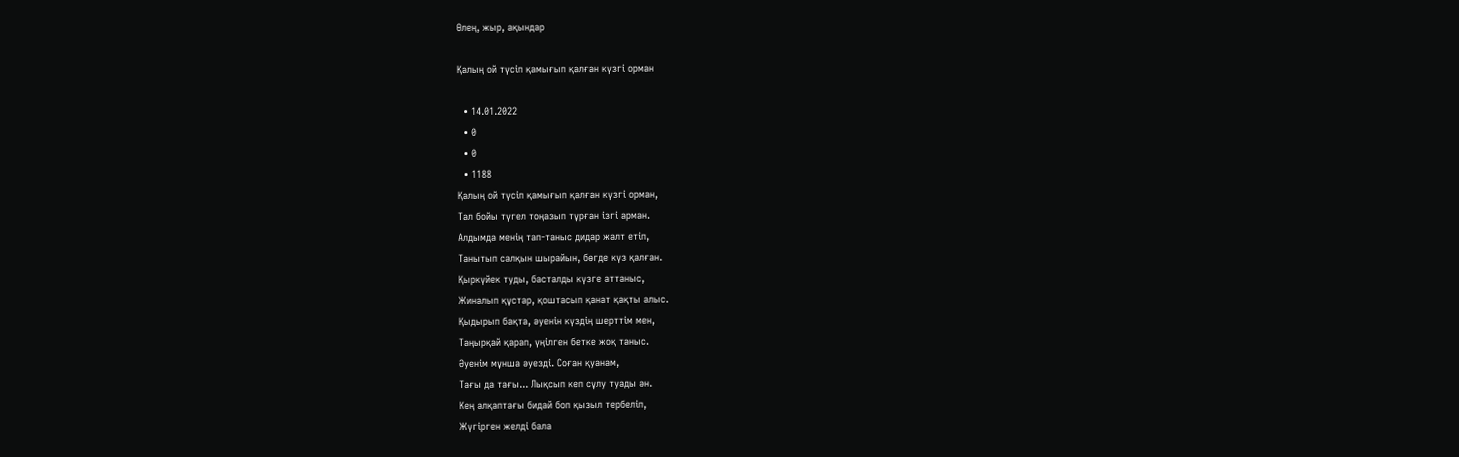Өлең, жыр, ақындар

Қалың ой түсіп қамығып қалған күзгі орман

  • 14.01.2022
  • 0
  • 0
  • 1188
Қалың ой түсіп қамығып қалған күзгі орман,
Тал бойы түгел тоңазып тұрған ізгі арман.
Алдымда менің тап-таныс дидар жалт етіп,
Танытып салқын шырайын, бөгде күз қалған.
Қыркүйек туды, басталды күзге аттаныс,
Жиналып құстар, қоштасып қанат қақты алыс.
Қыдырып бақта, әуенін күздің шерттім мен,
Таңырқай қарап, үңілген бетке жоқ таныс.
Әуенім мұнша әуезді. Соған қуанам,
Тағы да тағы... Лықсып кеп сұлу туады ән.
Кең алқаптағы бидай боп қызыл тербеліп,
Жүгірген желді бала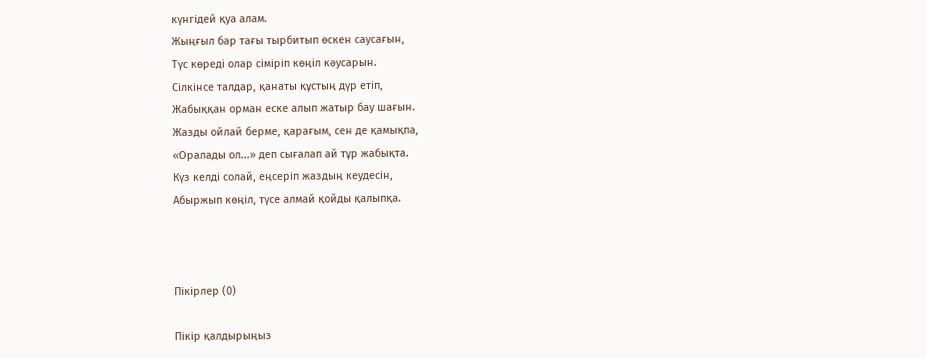күнгідей қуа алам.
Жыңғыл бар тағы тырбитып өскен саусағын,
Түс көреді олар сіміріп көңіл кәусарын.
Сілкінсе талдар, қанаты құстың дүр етіп,
Жабыққан орман еске алып жатыр бау шағын.
Жазды ойлай берме, қарағым, сен де қамықпа,
«Оралады ол...» деп сығалап ай тұр жабықта.
Күз келді солай, еңсеріп жаздың кеудесін,
Абыржып көңіл, түсе алмай қойды қалыпқа.



Пікірлер (0)

Пікір қалдырыңыз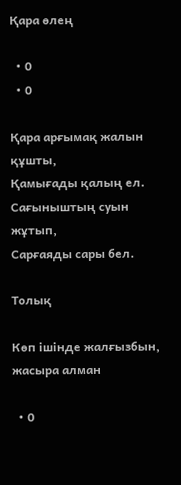Қара өлең

  • 0
  • 0

Қара арғымақ жалын құшты,
Қамығады қалың ел.
Сағыныштың суын жұтып,
Сарғаяды сары бел.

Толық

Көп ішінде жалғызбын, жасыра алман

  • 0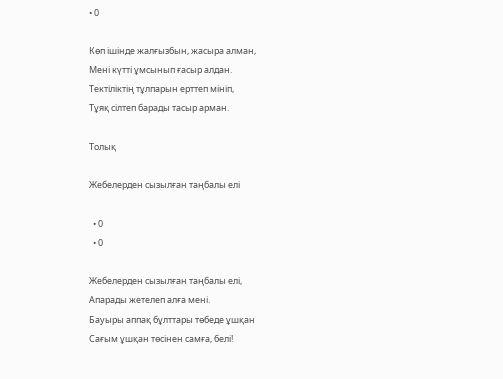• 0

Көп ішінде жалғызбын, жасыра алман,
Мені күтті ұмсынып ғасыр алдан.
Тектіліктің тұлпарын ерттеп мініп,
Тұяқ сілтеп барады тасыр арман.

Толық

Жебелерден сызылған таңбалы елі

  • 0
  • 0

Жебелерден сызылған таңбалы елі,
Апарады жетелеп алға мені.
Бауыры аппақ бұлттары төбеде ұшқан
Сағым ұшқан төсінен самға, белі!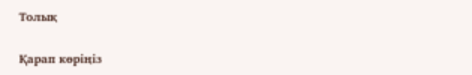Толық

Қарап көріңіз